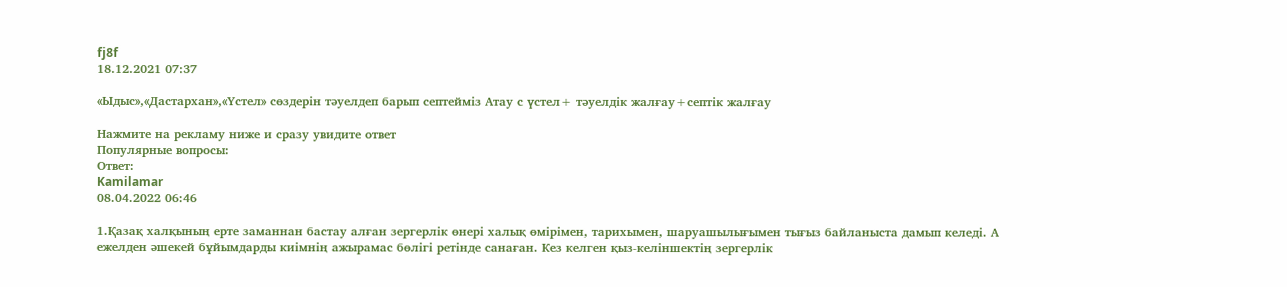fj8f
18.12.2021 07:37

«Ыдыс»,«Дастархан»,«Үстел» сөздерін тәуелдеп барып септейміз Атау с үстел+ тәуелдік жалғау+септік жалғау

Нажмите на рекламу ниже и сразу увидите ответ
Популярные вопросы:
Ответ:
Kamilamar
08.04.2022 06:46

1.Қазақ халқының ерте заманнан бастау алған зергерлік өнері халық өмірімен, тарихымен, шаруашылығымен тығыз байланыста дамып келеді. А ежелден әшекей бұйымдарды киімнің ажырамас бөлігі ретінде санаған. Кез келген қыз-келіншектің зергерлік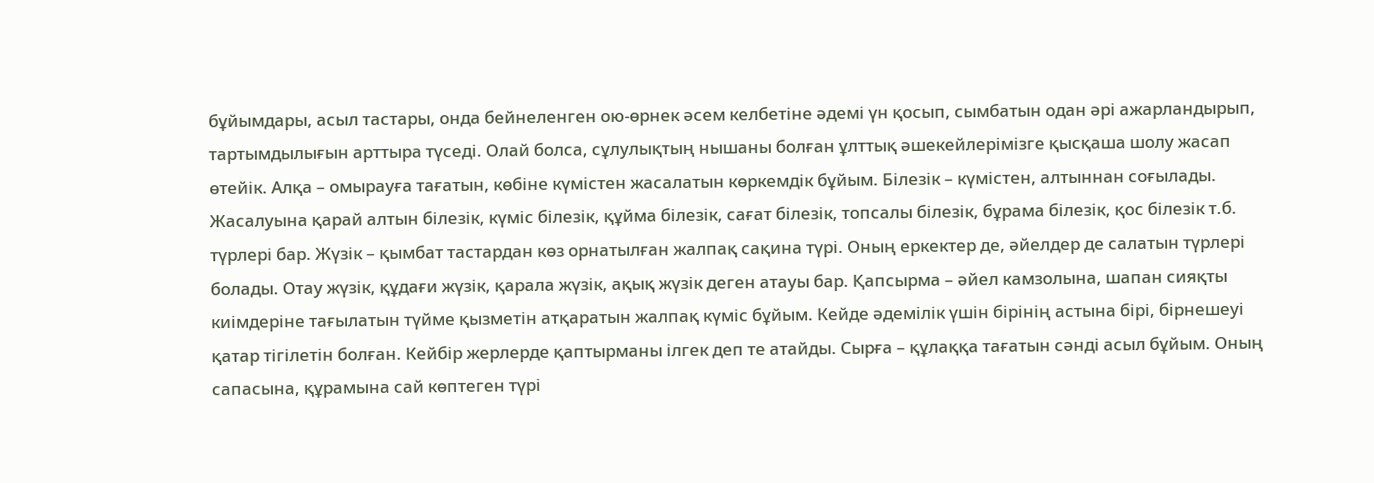бұйымдары, асыл тастары, онда бейнеленген ою-өрнек әсем келбетіне әдемі үн қосып, сымбатын одан әрі ажарландырып, тартымдылығын арттыра түседі. Олай болса, сұлулықтың нышаны болған ұлттық әшекейлерімізге қысқаша шолу жасап өтейік. Алқа – омырауға тағатын, көбіне күмістен жасалатын көркемдік бұйым. Білезік – күмістен, алтыннан соғылады. Жасалуына қарай алтын білезік, күміс білезік, құйма білезік, сағат білезік, топсалы білезік, бұрама білезік, қос білезік т.б. түрлері бар. Жүзік – қымбат тастардан көз орнатылған жалпақ сақина түрі. Оның еркектер де, әйелдер де салатын түрлері болады. Отау жүзік, құдағи жүзік, қарала жүзік, ақық жүзік деген атауы бар. Қапсырма – әйел камзолына, шапан сияқты киімдеріне тағылатын түйме қызметін атқаратын жалпақ күміс бұйым. Кейде әдемілік үшін бірінің астына бірі, бірнешеуі қатар тігілетін болған. Кейбір жерлерде қаптырманы ілгек деп те атайды. Сырға – құлаққа тағатын сәнді асыл бұйым. Оның сапасына, құрамына сай көптеген түрі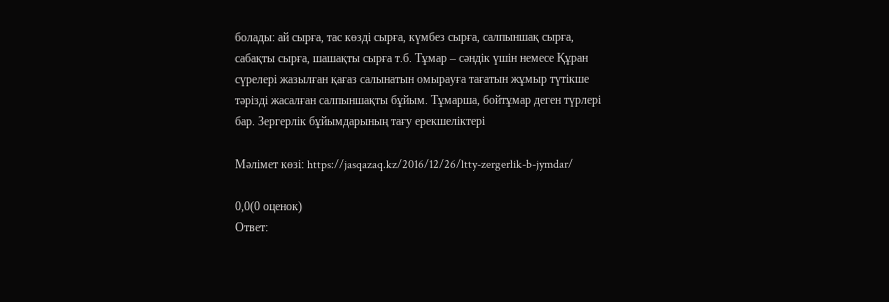болады: ай сырға, тас көзді сырға, күмбез сырға, салпыншақ сырға, сабақты сырға, шашақты сырға т.б. Тұмар – сәндік үшін немесе Құран сүрелері жазылған қағаз салынатын омырауға тағатын жұмыр түтікше тәрізді жасалған салпыншақты бұйым. Тұмарша, бойтұмар деген түрлері бар. Зергерлік бұйымдарының тағу ерекшеліктері

Мәлімет көзі: https://jasqazaq.kz/2016/12/26/ltty-zergerlik-b-jymdar/

0,0(0 оценок)
Ответ: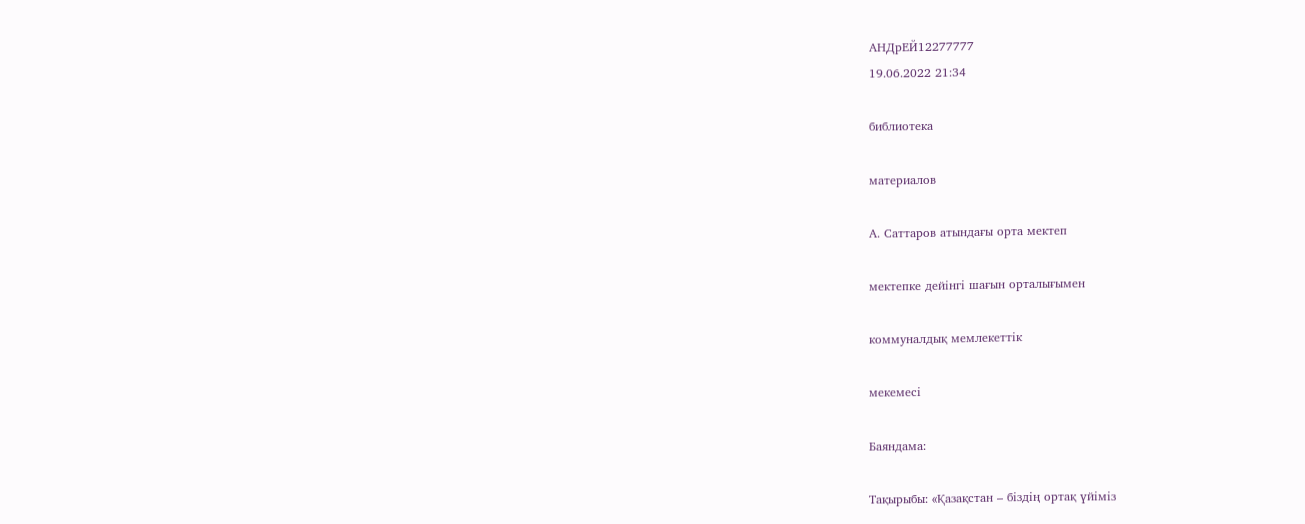АНДрЕЙ12277777
19.06.2022 21:34

библиотека

материалов

А. Саттаров атындағы орта мектеп

мектепке дейінгі шағын орталығымен

коммуналдық мемлекеттік

мекемесі

Баяндама:

Тақырыбы: «Қазақстан – біздің ортақ үйіміз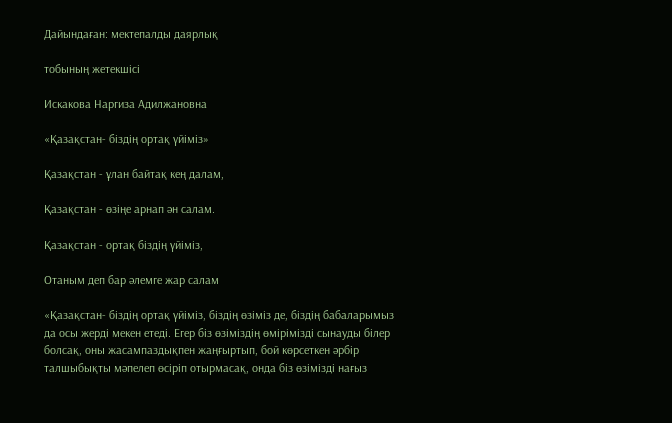Дайындаған: мектепалды даярлық

тобының жетекшісі

Искакова Наргиза Адилжановна

«Қазақстан- біздің ортақ үйіміз»

Қазақстан - ұлан байтақ кең далам,

Қазақстан - өзіңе арнап ән салам.

Қазақстан - ортақ біздің үйіміз,

Отаным деп бар әлемге жар салам

«Қазақстан- біздің ортақ үйіміз, біздің өзіміз де, біздің бабаларымыз да осы жерді мекен етеді. Егер біз өзіміздің өмірімізді сынауды білер болсақ, оны жасампаздықпен жаңғыртып, бой көрсеткен әрбір талшыбықты мәпелеп өсіріп отырмасақ, онда біз өзімізді нағыз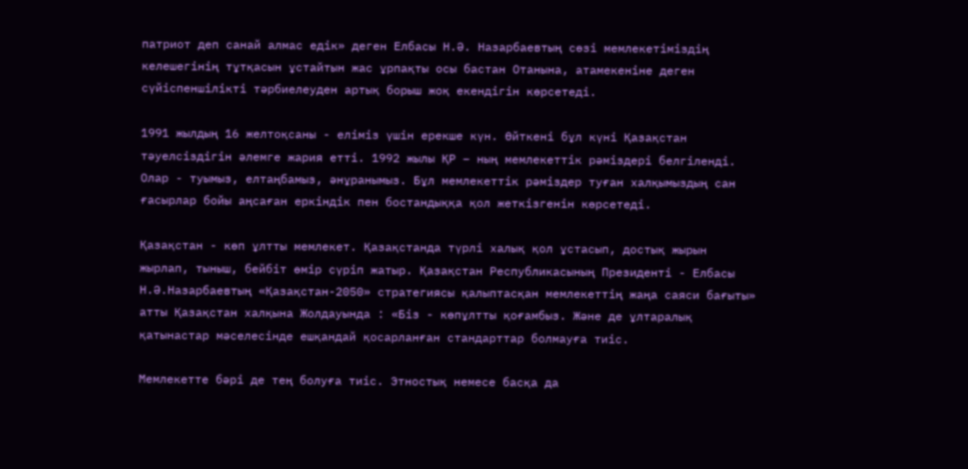патриот деп санай алмас едік» деген Елбасы Н.Ә. Назарбаевтың сөзі мемлекетіміздің келешегінің тұтқасын ұстайтын жас ұрпақты осы бастан Отанына, атамекеніне деген сүйіспеншілікті тәрбиелеуден артық борыш жоқ екендігін көрсетеді.

1991 жылдың 16 желтоқсаны - еліміз үшін ерекше күн. Өйткені бұл күні Қазақстан тәуелсіздігін әлемге жария етті. 1992 жылы ҚР – ның мемлекеттік рәміздері белгіленді. Олар - туымыз, елтаңбамыз, әнұранымыз. Бұл мемлекеттік рәміздер туған халқымыздың сан ғасырлар бойы аңсаған еркіндік пен бостандыққа қол жеткізгенін көрсетеді.

Қазақстан - көп ұлтты мемлекет. Қазақстанда түрлі халық қол ұстасып, достық жырын жырлап, тыныш, бейбіт өмір сүріп жатыр. Қазақстан Республикасының Президенті - Елбасы Н.Ә.Назарбаевтың «Қазақстан-2050» стратегиясы қалыптасқан мемлекеттің жаңа саяси бағыты» атты Қазақстан халқына Жолдауында : «Біз - көпұлтты қоғамбыз. Және де ұлтаралық қатынастар мәселесінде ешқандай қосарланған стандарттар болмауға тиіс.

Мемлекетте бәрі де тең болуға тиіс. Этностық немесе басқа да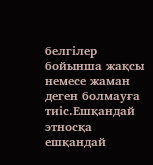белгілер бойынша жақсы немесе жаман деген болмауға тиіс.Ешқандай этносқа ешқандай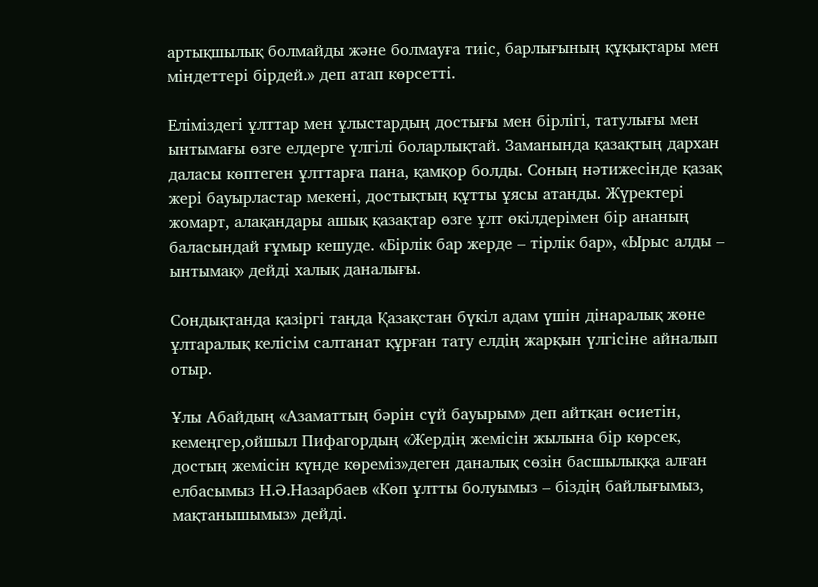артықшылық болмайды және болмауға тиіс, барлығының құқықтары мен міндеттері бірдей.» деп атап көрсетті.

Еліміздегі ұлттар мен ұлыстардың достығы мен бірлігі, татулығы мен ынтымағы өзге елдерге үлгілі боларлықтай. Заманында қазақтың дархан даласы көптеген ұлттарға пана, қамқор болды. Соның нәтижесінде қазақ жері бауырластар мекені, достықтың құтты ұясы атанды. Жүректері жомарт, алақандары ашық қазақтар өзге ұлт өкілдерімен бір ананың баласындай ғұмыр кешуде. «Бірлік бар жерде – тірлік бар», «Ырыс алды – ынтымақ» дейді халық даналығы.

Сондықтанда қазіргі таңда Қазақстан бүкіл адам үшін дінаралық жөне ұлтаралық келісім салтанат құрған тату елдің жарқын үлгісіне айналып отыр.

Ұлы Абайдың «Азаматтың бәрін сүй бауырым» деп айтқан өсиетін, кемеңгер,ойшыл Пифагордың «Жердің жемісін жылына бір көрсек, достың жемісін күнде көреміз»деген даналық сөзін басшылыққа алған елбасымыз Н.Ә.Назарбаев «Көп ұлтты болуымыз – біздің байлығымыз, мақтанышымыз» дейді.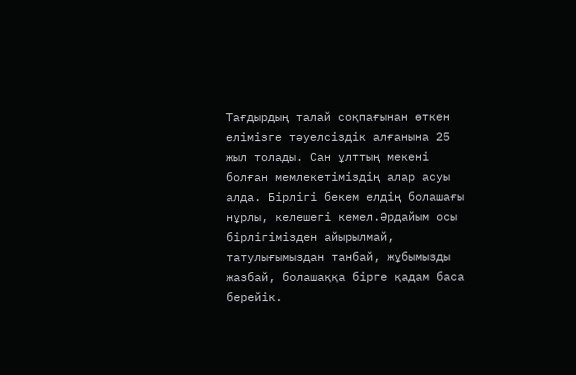Тағдырдың талай соқпағынан өткен елімізге тәуелсіздік алғанына 25 жыл толады. Сан ұлттың мекені болған мемлекетіміздің алар асуы алда. Бірлігі бекем елдің болашағы нұрлы, келешегі кемел.Әрдайым осы бірлігімізден айырылмай, татулығымыздан танбай, жұбымызды жазбай, болашаққа бірге қадам баса берейік.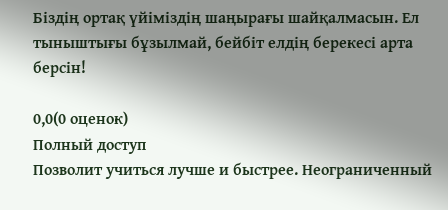Біздің ортақ үйіміздің шаңырағы шайқалмасын. Ел тыныштығы бұзылмай, бейбіт елдің берекесі арта берсін!

0,0(0 оценок)
Полный доступ
Позволит учиться лучше и быстрее. Неограниченный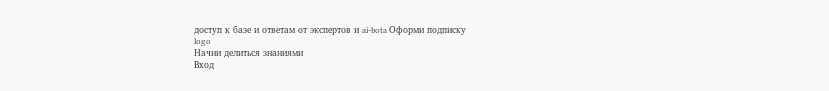доступ к базе и ответам от экспертов и ai-bota Оформи подписку
logo
Начни делиться знаниями
Вход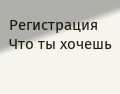Регистрация
Что ты хочешь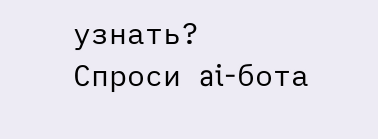узнать?
Спроси ai-бота